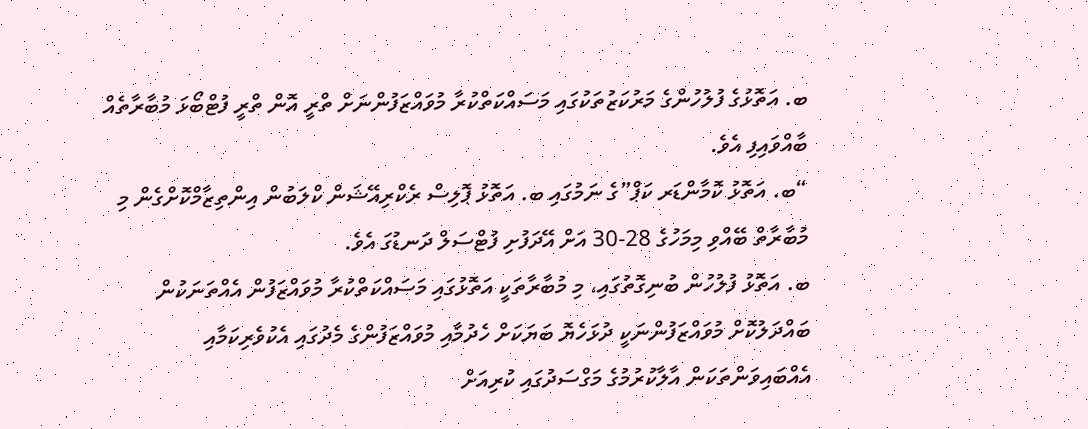ބ. އަތޮޅުގެ ފުލުހުންގެ މަރުކަޒުތަކުގައި މަސައްކަތްކުރާ މުވައްޒަފުންނަށް ތްރީ އޮން ތްރީ ފުޓްބޯޅަ މުބާރާތެއް ބާއްވައިފި އެވެ.
“ބ. އަތޮޅު ކޮމާންޑަރ ކަޕް”ގެ ނަމުގައި ބ. އަތޮޅު ޕޮލިސް ރެކްރިއޭޝަން ކްލަބުން އިންތިޒާމްކޮށްގެން މި މުބާރާތް ބޭއްވި މިމަހުގެ 28-30 އަށް އޭދަފުށި ފުޓްސަލް ދަނޑުގަ އެވެ.
ބ. އަތޮޅު ފުލުހުން ބުނިގޮތުގައި، މި މުބާރާތަކީ އަތޮޅުގައި މަސައްކަތްކުރާ މުވައްޒަފުން އެއްތަނަކުން ބައްދަލުކޮށް މުވައްޒަފުންނަކީ ދުޅަހެޔޮ ބަޔަކަށް ހެދުމާއި މުވައްޒަފުންގެ މެދުގައި އެކުވެރިކަމާއި އެއްބައިވަންތަކަން އާލާކުރުމުގެ މަގްސަދުގައި ކުރިއަށް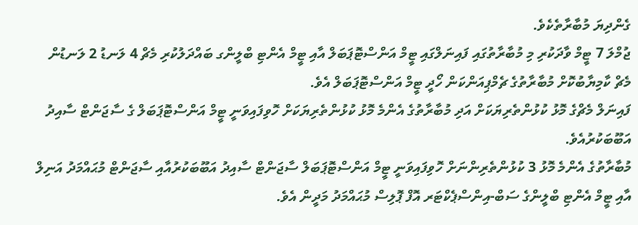ގެންދިޔަ މުބާރާތެކެވެ.
ޖުމްލަ 7 ޓީމް ވާދަކުރި މި މުބާރާތުގައި ފައިނަލްގައި ޓީމް އަންސްޓޮޕަބަލް އާއި ޓީމް އެންޓި ބްލީންގ ބައްދަލުކުރި މެޗް 4 ލަނޑު 2 ލަނޑުން މެޗް ކާމިޔާބުކޮށް މުބާރާތުގެ ޗެމްޕިއަންކަން ހޯދީ ޓީމް އަންސްޓޮޕަބަލް އެވެ.
ފައިނަލް މެޗްގެ މޮޅު ކުޅުންތެރިޔަކަށް އަދި މުބާރާތުގެ އެންމެ މޮޅު ކުޅުންތެރިޔަކަށް ހޮވިފައިވަނީ ޓީމް އަންސްޓޮޕަބަލް ގެ ސާޖަންޓް ސާއިދު އަބޫބަކުރުއެވެ.
މުބާރާތުގެ އެންމެ މޮޅު 3 ކުޅުންތެރިންނަށް ހޮވިފައިވަނީ ޓީމް އަންސްޓޮޕަބަލް ސާޖަންޓް ސާއިދު އަބޫބަކުރުއާއި ސާޖަންޓް މުޙައްމަދު އަނިލް އާއި ޓީމް އެންޓި ބްލީންގެ ސަބް-އިންސްޕެކްޓަރ އޮފް ޕޮލިސް މުޙައްމަދު މަދީން އެވެ.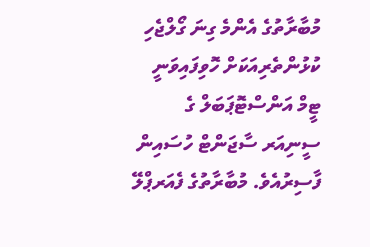މުބާރާތުގެ އެންމެ ގިނަ ގޯލްޖެހި ކުޅުންތެރިއަކަށް ހޮވިފައިވަނީ ޓީމް އަންސްޓޮޕަބަލް ގެ ސީނިއަރ ސާޖަންޓް ހުސައިން ފާސިރުއެވެ. މުބާރާތުގެ ފެއަރޕްލޭ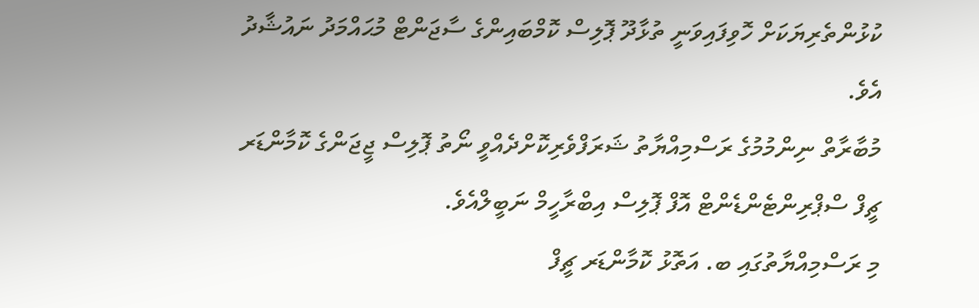ކުޅުންތެރިޔަކަށް ހޮވިފައިވަނީ ތުޅާދޫ ޕޮލިސް ކޮމްބައިންގެ ސާޖަންޓް މުޙައްމަދު ނައުޝާދު އެވެ.
މުބާރާތް ނިންމުމުގެ ރަސްމިއްޔާތު ޝަރަފްވެރިކޮށްދެއްވީ ނޯތު ޕޮލިސް ޖީޖަންގެ ކޮމާންޑަރ ޗީފް ސްޕްރިންޓެންޑެންޓް އޮފް ޕޮލިސް އިބްރާހީމް ނަބީލްއެވެ.
މި ރަސްމިއްޔާތުގައި ބ. އަތޮޅު ކޮމާންޑަރ ޗީފް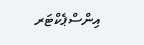އިންސްޕެކްޓަރ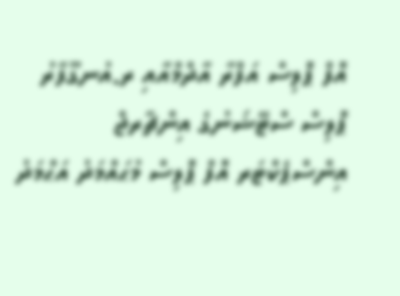އޮފް ޕޮލިސް އަފްރާ އާދްމްއާއި ރ.އުނގޫފާރު ޕޮލިސް ސްޓޭޝަނުގެ އިންޗާރޖް އިންސްޕެކްޓަރ އޮފް ޕޮލިސް މުޙައްމަދު އަޙްމަދު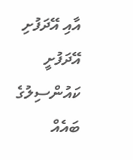އާއި އޭދަފުށި އޭދަފުށީ ކައުންސިލުގެ ބައެއް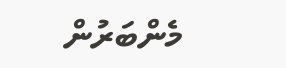މެންބަރުން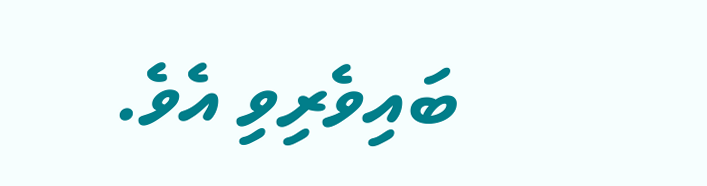ބައިވެރިވި އެވެ.